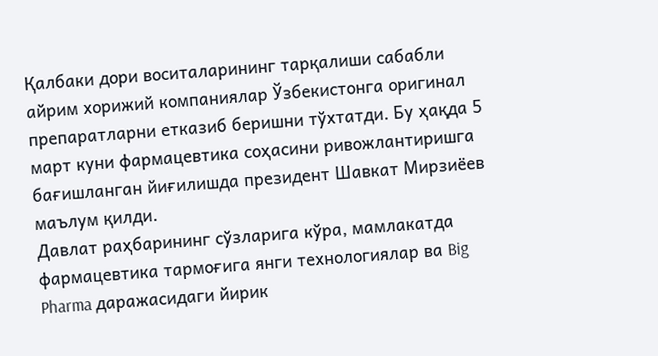Қалбаки дори воситаларининг тарқалиши сабабли айрим хорижий компаниялар Ўзбекистонга оригинал препаратларни етказиб беришни тўхтатди. Бу ҳақда 5 март куни фармацевтика соҳасини ривожлантиришга бағишланган йиғилишда президент Шавкат Мирзиёев маълум қилди.
Давлат раҳбарининг сўзларига кўра, мамлакатда фармацевтика тармоғига янги технологиялар ва Big Pharma даражасидаги йирик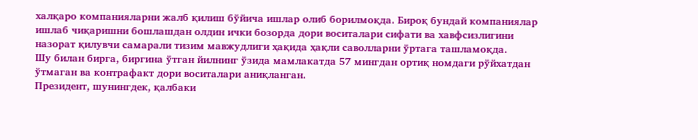халқаро компанияларни жалб қилиш бўйича ишлар олиб борилмоқда. Бироқ бундай компаниялар ишлаб чиқаришни бошлашдан олдин ички бозорда дори воситалари сифати ва хавфсизлигини назорат қилувчи самарали тизим мавжудлиги ҳақида ҳақли саволларни ўртага ташламоқда.
Шу билан бирга, биргина ўтган йилнинг ўзида мамлакатда 57 мингдан ортиқ номдаги рўйхатдан ўтмаган ва контрафакт дори воситалари аниқланган.
Президент, шунингдек, қалбаки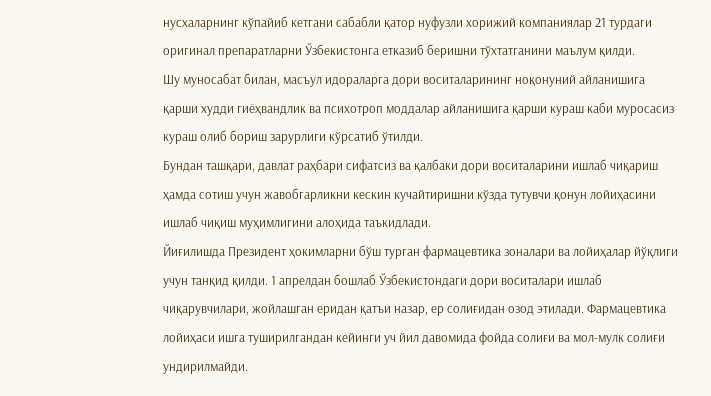нусхаларнинг кўпайиб кетгани сабабли қатор нуфузли хорижий компаниялар 21 турдаги оригинал препаратларни Ўзбекистонга етказиб беришни тўхтатганини маълум қилди.
Шу муносабат билан, масъул идораларга дори воситаларининг ноқонуний айланишига қарши худди гиёҳвандлик ва психотроп моддалар айланишига қарши кураш каби муросасиз кураш олиб бориш зарурлиги кўрсатиб ўтилди.
Бундан ташқари, давлат раҳбари сифатсиз ва қалбаки дори воситаларини ишлаб чиқариш ҳамда сотиш учун жавобгарликни кескин кучайтиришни кўзда тутувчи қонун лойиҳасини ишлаб чиқиш муҳимлигини алоҳида таъкидлади.
Йиғилишда Президент ҳокимларни бўш турган фармацевтика зоналари ва лойиҳалар йўқлиги учун танқид қилди. 1 апрелдан бошлаб Ўзбекистондаги дори воситалари ишлаб чиқарувчилари, жойлашган еридан қатъи назар, ер солиғидан озод этилади. Фармацевтика лойиҳаси ишга туширилгандан кейинги уч йил давомида фойда солиғи ва мол-мулк солиғи ундирилмайди.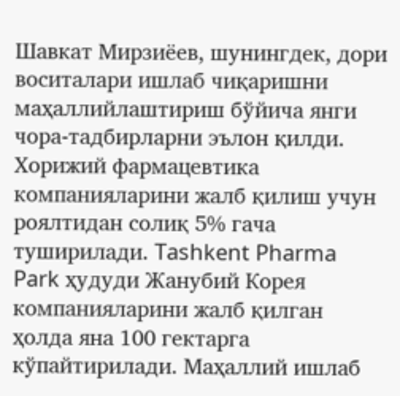Шавкат Мирзиёев, шунингдек, дори воситалари ишлаб чиқаришни маҳаллийлаштириш бўйича янги чора-тадбирларни эълон қилди. Хорижий фармацевтика компанияларини жалб қилиш учун роялтидан солиқ 5% гача туширилади. Tashkent Pharma Park ҳудуди Жанубий Корея компанияларини жалб қилган ҳолда яна 100 гектарга кўпайтирилади. Маҳаллий ишлаб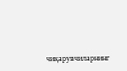чиқарувчиларнинг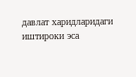давлат харидларидаги иштироки эса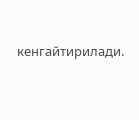кенгайтирилади.